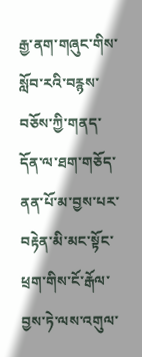རྒྱ་ནག་གཞུང་གིས་སློབ་རའི་བརྙས་བཅོས་ཀྱི་གནད་དོན་ལ་ཐག་གཅོད་ནན་པོ་མ་བྱས་པར་བརྟེན་མི་མང་སྟོང་ཕྲག་གིས་ངོ་རྒོལ་བྱས་ཏེ་ལས་འགུལ་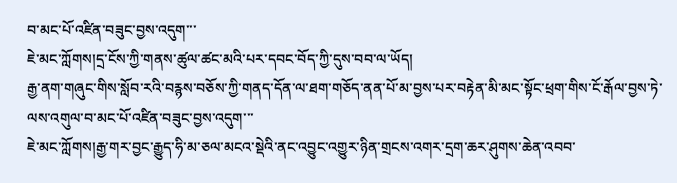བ་མང་པོ་འཛིན་བཟུང་བྱས་འདུག་་་
ཇེ་མང་ཀློགས།དྲ་ངོས་ཀྱི་གནས་ཚུལ་ཚང་མའི་པར་དབང་བོད་ཀྱི་དུས་བབ་ལ་ཡོད།
རྒྱ་ནག་གཞུང་གིས་སློབ་རའི་བརྙས་བཅོས་ཀྱི་གནད་དོན་ལ་ཐག་གཅོད་ནན་པོ་མ་བྱས་པར་བརྟེན་མི་མང་སྟོང་ཕྲག་གིས་ངོ་རྒོལ་བྱས་ཏེ་ལས་འགུལ་བ་མང་པོ་འཛིན་བཟུང་བྱས་འདུག་་་
ཇེ་མང་ཀློགས།རྒྱ་གར་བྱང་རྒྱུད་ཧི་མ་ཅལ་མངའ་སྡེའི་ནང་འབྱུང་འགྱུར་ཉིན་གྲངས་འགར་དྲག་ཆར་ཤུགས་ཆེན་འབབ་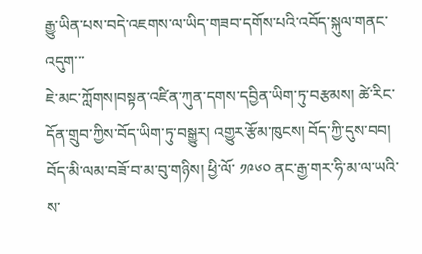རྒྱུ་ཡིན་པས་བདེ་འཇགས་ལ་ཡིད་གཟབ་དགོས་པའི་འབོད་སྐུལ་གནང་འདུག་་་
ཇེ་མང་ཀློགས།བསྟན་འཛིན་ཀུན་དགས་དབྱིན་ཡིག་ཏུ་བརྩམས། ཚེ་རིང་དོན་གྲུབ་ཀྱིས་བོད་ཡིག་ཏུ་བསྒྱུར། འགྱུར་རྩོམ་ཁུངས། བོད་ཀྱི་དུས་བབ། བོད་མི་ལམ་བཟོ་བ་མ་བུ་གཉིས། ཕྱི་ལོ་ ༡༩༦༠ ནང་རྒྱ་གར་ཧི་མ་ལ་ཡའི་ས་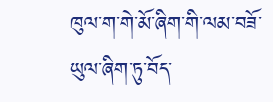ཁུལ་ག་གེ་མོ་ཞིག་གི་ལམ་བཟོ་ཡུལ་ཞིག་ཏུ་བོད་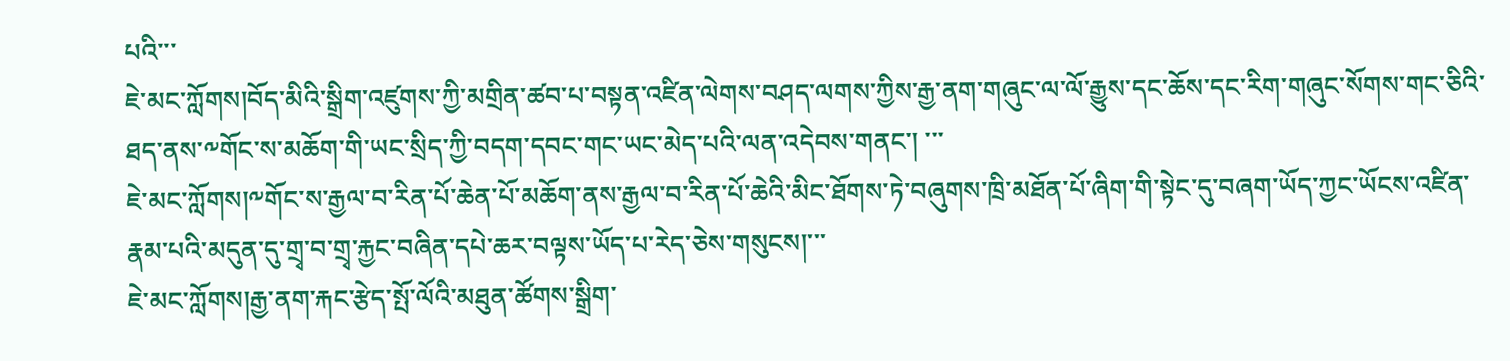པའི་་་
ཇེ་མང་ཀློགས།བོད་མིའི་སྒྲིག་འཛུགས་ཀྱི་མགྲིན་ཚབ་པ་བསྟན་འཛིན་ལེགས་བཤད་ལགས་ཀྱིས་རྒྱ་ནག་གཞུང་ལ་ལོ་རྒྱུས་དང་ཆོས་དང་རིག་གཞུང་སོགས་གང་ཅིའི་ཐད་ནས་༸གོང་ས་མཆོག་གི་ཡང་སྲིད་ཀྱི་བདག་དབང་གང་ཡང་མེད་པའི་ལན་འདེབས་གནང་། ་་་
ཇེ་མང་ཀློགས།༸གོང་ས་རྒྱལ་བ་རིན་པོ་ཆེན་པོ་མཆོག་ནས་རྒྱལ་བ་རིན་པོ་ཆེའི་མིང་ཐོགས་ཏེ་བཞུགས་ཁྲི་མཐོན་པོ་ཞིག་གི་སྟེང་དུ་བཞག་ཡོད་ཀྱང་ཡོངས་འཛིན་རྣམ་པའི་མདུན་དུ་གྲྭ་བ་གྲྭ་རྐྱང་བཞིན་དཔེ་ཆར་བལྟས་ཡོད་པ་རེད་ཅེས་གསུངས།་་་
ཇེ་མང་ཀློགས།རྒྱ་ནག་རྐང་རྩེད་སྤོ་ལོའི་མཐུན་ཚོགས་སྒྲིག་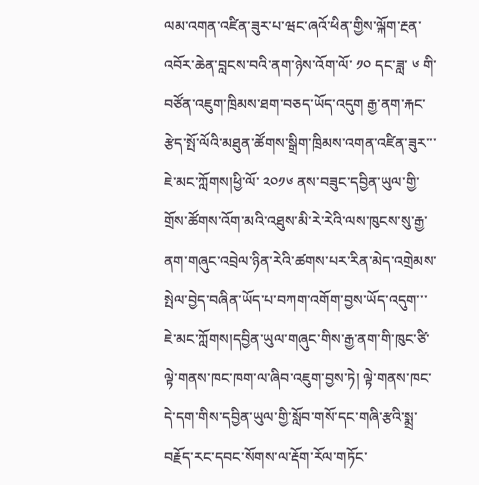ལམ་འགན་འཛིན་ཟུར་པ་ཝང་ཞའོ་ཕིན་གྱིས་ལྐོག་རྔན་འབོར་ཆེན་བླངས་བའི་ནག་ཉེས་འོག་ལོ་ ༡༠ དང་ཟླ་ ༦ གི་བཙོན་འཇུག་ཁྲིམས་ཐག་བཅད་ཡོད་འདུག རྒྱ་ནག་རྐང་རྩེད་སྤོ་ལོའི་མཐུན་ཚོགས་སྒྲིག་ཁྲིམས་འགན་འཛིན་ཟུར་་་
ཇེ་མང་ཀློགས།ཕྱི་ལོ་ ༢༠༡༦ ནས་བཟུང་དབྱིན་ཡུལ་གྱི་གྲོས་ཚོགས་འོག་མའི་འཐུས་མི་རེ་རེའི་ལས་ཁུངས་སུ་རྒྱ་ནག་གཞུང་འབྲེལ་ཉིན་རེའི་ཚགས་པར་རིན་མེད་འགྲེམས་སྤེལ་བྱེད་བཞིན་ཡོད་པ་བཀག་འགོག་བྱས་ཡོད་འདུག་་་
ཇེ་མང་ཀློགས།དབྱིན་ཡུལ་གཞུང་གིས་རྒྱ་ནག་གི་ཁུང་ཙི་ལྟེ་གནས་ཁང་ཁག་ལ་ཞིབ་འཇུག་བྱས་ཏེ། ལྟེ་གནས་ཁང་དེ་དག་གིས་དབྱིན་ཡུལ་གྱི་སློབ་གསོ་དང་གཞི་རྩའི་སྨྲ་བརྗོད་རང་དབང་སོགས་ལ་རྡོག་རོལ་གཏོང་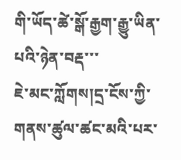གི་ཡོད་ཚེ་སྒོ་རྒྱག་རྒྱུ་ཡིན་པའི་ཉེན་བརྡ་་་
ཇེ་མང་ཀློགས།དྲ་ངོས་ཀྱི་གནས་ཚུལ་ཚང་མའི་པར་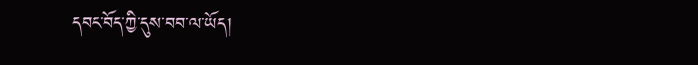དབང་བོད་ཀྱི་དུས་བབ་ལ་ཡོད།